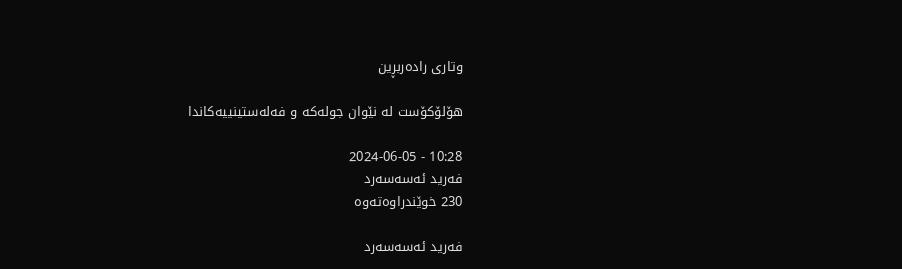وتاری رادەربڕین

هۆلۆکۆست لە نێوان جولەکە و فەلەستینییەکاندا

10:28 - 2024-06-05
فەرید ئەسەسەرد
230 خوێندراوەتەوە

فەرید ئەسەسەرد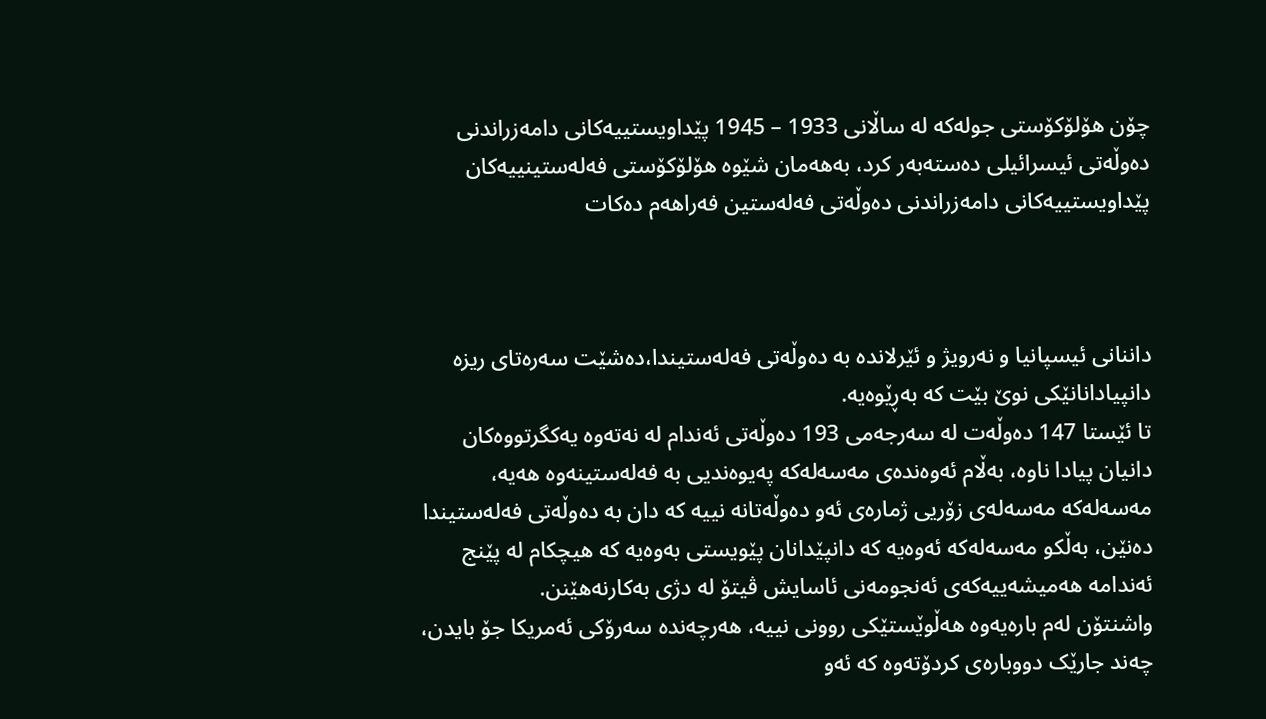چۆن هۆلۆکۆستی جولەکە لە ساڵانی 1933 – 1945 پێداویستییەکانی دامەزراندنی دەوڵەتی ئیسرائیلی دەستەبەر کرد، بەهەمان شێوە هۆلۆکۆستی فەلەستینییەکان پێداویستییەکانی دامەزراندنی دەوڵەتی فەلەستین فەراهەم دەکات



داننانی ئیسپانیا و نەرویژ و ئێرلاندە بە دەوڵەتی فەلەستیندا،دەشێت سەرەتای ریزە دانپیادانانێکی نوێ بێت کە بەڕێوەیە.
تا ئێستا 147 دەوڵەت لە سەرجەمی 193 دەوڵەتی ئەندام لە نەتەوە یەکگرتووەکان دانیان پیادا ناوە، بەڵام ئەوەندەی مەسەلەکە پەیوەندیی بە فەلەستینەوە هەیە، مەسەلەکە مەسەلەی زۆریی ژمارەی ئەو دەوڵەتانە نییە کە دان بە دەوڵەتی فەلەستیندا دەنێن، بەڵکو مەسەلەکە ئەوەیە کە دانپێدانان پێویستی بەوەیە کە هیچکام لە پێنج ئەندامە هەمیشەییەکەی ئەنجومەنی ئاسایش ڤیتۆ لە دژی بەکارنەهێنن.
واشنتۆن لەم بارەیەوە هەڵوێستێکی روونی نییە، هەرچەندە سەرۆکی ئەمریکا جۆ بایدن، چەند جارێک دووبارەی کردۆتەوە کە ئەو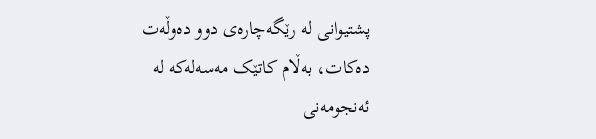پشتیوانی لە رێگەچارەی دوو دەوڵەت دەکات، بەڵام کاتێک مەسەلەکە لە ئەنجومەنی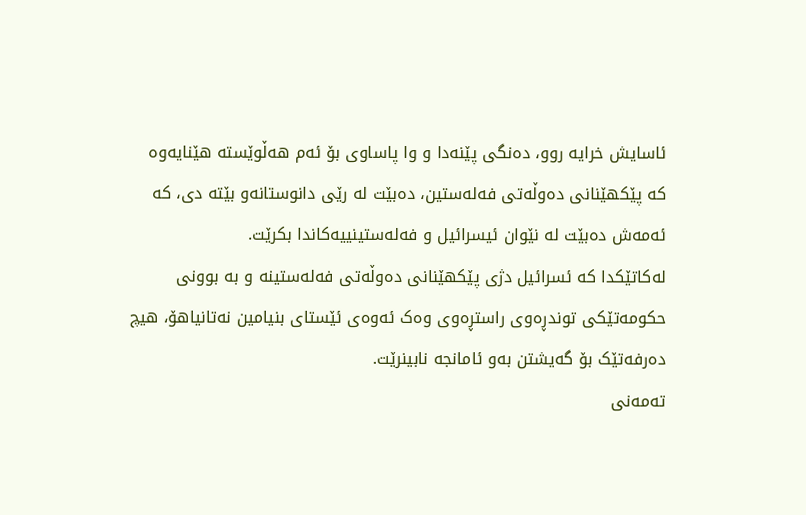ئاسایش خرایە روو، دەنگی پێنەدا و وا پاساوی بۆ ئەم هەڵوێستە هێنایەوە کە پێکهێنانی دەوڵەتی فەلەستین، دەبێت لە رێی دانوستانەو بێتە دی، کە ئەمەش دەبێت لە نێوان ئیسرائیل و فەلەستینییەکاندا بکرێت.
لەکاتێکدا کە ئسرائیل دژی پێکهێنانی دەوڵەتی فەلەستینە و بە بوونی حکومەتێکی توندڕەوی راستڕەوی وەک ئەوەی ئێستای بنیامین نەتانیاهۆ، هیچ دەرفەتێک بۆ گەیشتن بەو ئامانجە نابینرێت.
تەمەنی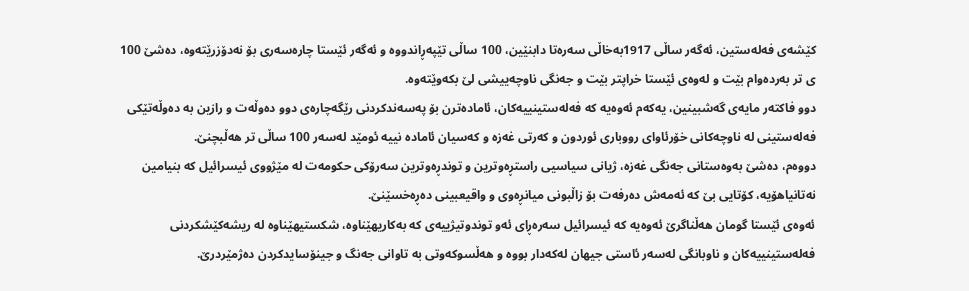کێشەی فەلەستین، ئەگەر ساڵی 1917بەخاڵی سەرەتا دابنێین، 100 ساڵی تێپەڕاندووە و ئەگەر ئێستا چارەسەری بۆ نەدۆزرێتەوە، دەشێ 100 ی تر بەردەوام بێت و لەوەی ئێستا خراپتر بێت و جەنگی ناوچەییشی لێ بکەوێتەوە.
دوو فاکتەر مایەی گەشبینین، یەکەم ئەوەیە کە فەلەستینییەکان، ئامادەترن بۆ پەسەندکردنی رێگەچارەی دوو دەوڵەت و رازین بە دەوڵەتێکی فەلەستینی لە ناوچەکانی خۆرئاوای رووباری ئوردون و کەرتی غەزە و کەسیان ئامادە نییە ئومێد لەسەر 100 ساڵی تر هەڵبچنێ.
دووەم، دەشێ بەوەستانی جەنگی غەزە، ژیانی سیاسیی راستڕەوترین و توندڕەوترین سەرۆکی حکومەت لە مێژووی ئیسرائیل کە بنیامین نەتانیاهۆیە، کۆتایی بێ کە ئەمەش دەرفەت بۆ زاڵبونی میانڕەوی و واقیعبینی دەڕەخسێنێ.
ئەوەی ئێستا گومان هەڵناگرێ ئەوەیە کە ئیسرائیل سەرەڕای ئەو توندوتیژییەی کە بەکاریهێناوە، شکستیهێناوە لە ریشەکێشکردنی فەلەستینییەکان و ناوبانگی لەسەر ئاستی جیهان لەکەدار بووە و هەڵسوکەوتی بە تاوانی جەنگ و جینۆسایدکردن دەژمێردرێ.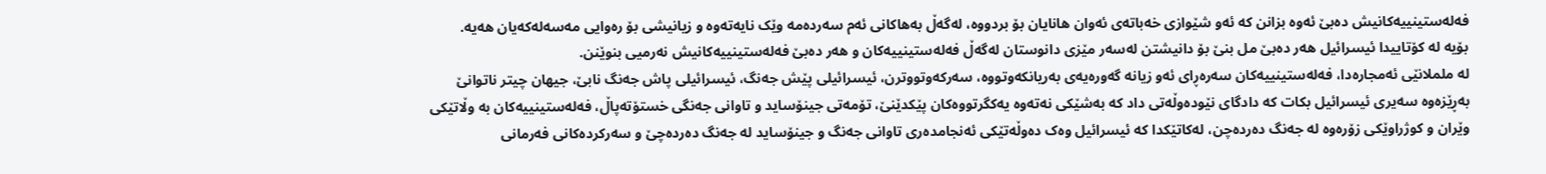فەلەستینییەکانیش دەبێ ئەوە بزانن کە ئەو شێوازی خەباتەی ئەوان هانایان بۆ بردووە، لەگەڵ بەهاکانی ئەم سەردەمە وێک نایەتەوە و زیانیشی بۆ رەوایی مەسەلەکەیان هەیە.
بۆیە لە کۆتاییدا ئیسرائیل هەر دەبێ مل بنێ بۆ دانیشتن لەسەر مێزی دانوستان لەگەڵ فەلەستینییەکان و هەر دەبێ فەلەستینییەکانیش نەرمیی بنوێنن.
لە ململانێی ئەمجارەدا، فەلەستینییەکان سەرەڕای ئەو زیانە گەورەیەی بەریانکەوتووە، سەرکەوتووترن، ئیسرائیلی پێش جەنگ، ئیسرائیلی پاش جەنگ نابێ، جیهان چیتر ناتوانێ بەڕێزەوە سەیری ئیسرائیل بکات کە دادگای نێودەوڵەتی داد کە بەشێکی نەتەوە یەکگرتووەکان پێکدێنێ، تۆمەتی جینۆساید و تاوانی جەنگی خستۆتەپاڵ، فەلەستینییەکان بە وڵاتێکی وێران و کوژراوێکی زۆرەوە لە جەنگ دەردەچن، لەکاتێکدا کە ئیسرائیل وەک دەوڵەتێکی ئەنجامدەری تاوانی جەنگ و جینۆساید لە جەنگ دەردەچێ و سەرکردەکانی فەرمانی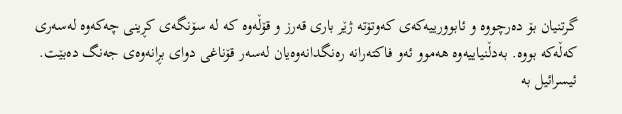گرتنیان بۆ دەرچووە و ئابوورییەکەی کەوتۆتە ژێر باری قەرز و قۆڵەوە کە لە سۆنگەی کڕینی چەکەوە لەسەری کەڵەکە بووە. بەدڵنیاییەوە هەموو ئەو فاکتەرانە رەنگدانەوەیان لەسەر قۆناغی دوای بڕانەوەی جەنگ دەبێت.
ئیسرائیل بە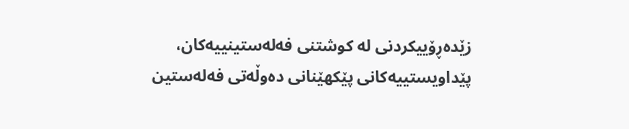زێدەڕۆییکردنی لە کوشتنی فەلەستینییەکان، پێداویستییەکانی پێکهێنانی دەوڵەتی فەلەستین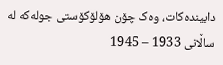دابیندەکات، وەک چۆن هۆلۆکۆستی جولەکە لە ساڵانی 1933 – 1945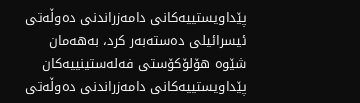پێداویستییەکانی دامەزراندنی دەوڵەتی ئیسرائیلی دەستەبەر کرد، بەهەمان شێوە هۆلۆکۆستی فەلەستینییەکان پێداویستییەکانی دامەزراندنی دەوڵەتی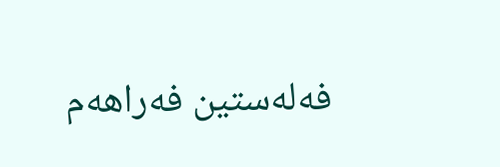فەلەستین فەراهەم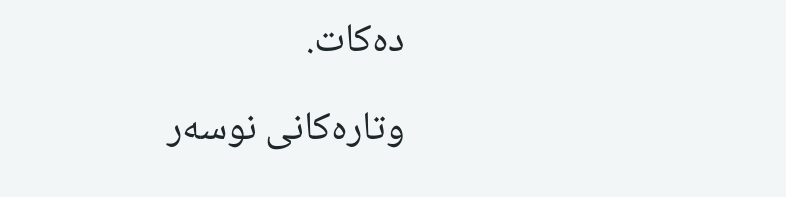دەکات.

وتارەکانی نوسەر